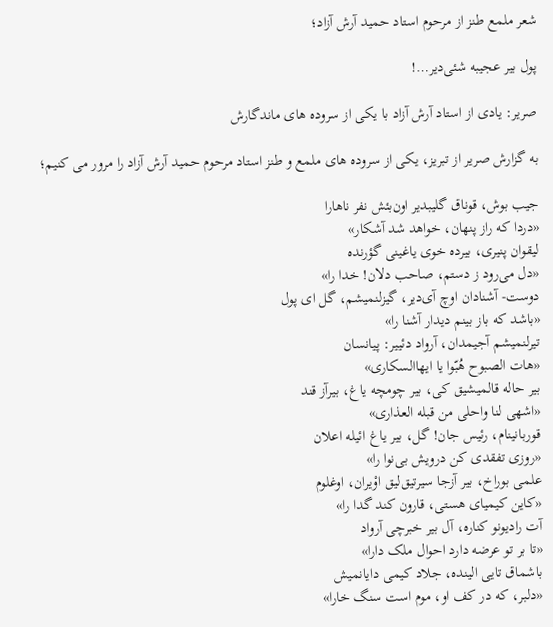شعر ملمع طنز از مرحوم استاد حمید آرش آزاد؛

پول بیر عجیبه شئی‌دیر…!

صریر: یادی از استاد آرش آزاد با یکی از سروده های ماندگارش

به گزارش صریر از تبریز، یکی از سروده های ملمع و طنز استاد مرحوم حمید آرش آزاد را مرور می کنیم؛

جیب بوش، قوناق گلیبدیر اون‌بئش نفر ناهارا
«دردا که راز پنهان، خواهد شد آشکار»
لیقوان پنیری، بیرده خوی یاغینی گؤرنده
«دل می‌رود ز دستم، صاحب دلان! خدا را»
دوست- آشنادان اوچ آی‌دیر، گیزلنمیشم، گل ای پول
«باشد که باز بینم دیدار آشنا را»
تیرلنمیشم آجیمدان، آرواد دئییر: پیانسان
«هات الصبوح هُبّوا یا ایهاالسکاری»
بیر حاله قالمیشیق کی، بیر چومچه یاغ، بیرآز قند
«اشهی لنا واحلی من قبله العذاری»
قوربانینام، رئیس جان! گل، بیر یاغ ائیله اعلان
«روزی تفقدی کن درویش بی‌نوا را»
علمی بوراخ، بیر آزجا سیرتیق‌لیق اوْیران، اوغلوم
«کاین کیمیای هستی، قارون کند گدا را»
آت رادیونو کناره، آل بیر خبرچی آرواد
«تا بر تو عرضه دارد احوال ملک دارا»
باشماق تایی الینده، جلاد کیمی دایانمیش
«دلبر، که در کف او، موم است سنگ خارا»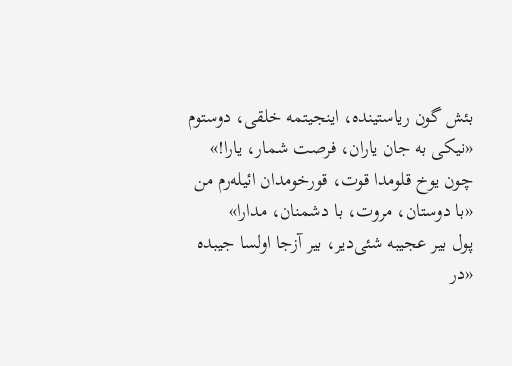بئش گون ریاستینده، اینجیتمه خلقی، دوستوم
«نیکی به جان یاران، فرصت شمار، یارا!»
چون یوخ قلومدا قوت، قورخومدان ائیله‌رم من
«با دوستان، مروت، با دشمنان، مدارا»
پول بیر عجیبه شئی‌دیر، بیر آزجا اولسا جیبده
«در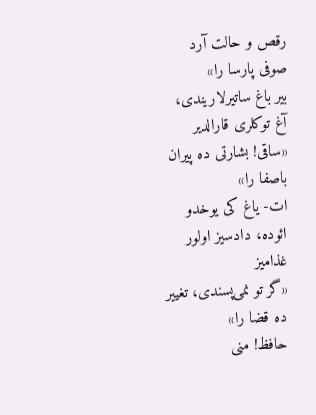رقص و حالت آرد صوفی پارسا را»
بیر باغ ساتیرلاریندی، آغ توکلری قارالدیر
«ساقی! بشارتی ده پیران باصفا را»
ات- یاغ کی یوخدو ائوده، دادسیز اولور غذامیز
«گر تو نمی‌پسندی، تغییر ده قضا را»
حافظ! منی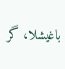باغیشلا، گر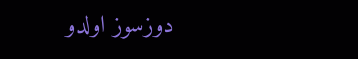دوزسوز اولدو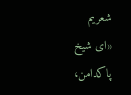شعریم
«ای شیخ پاکدامن،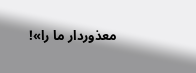معذوردار ما را»!